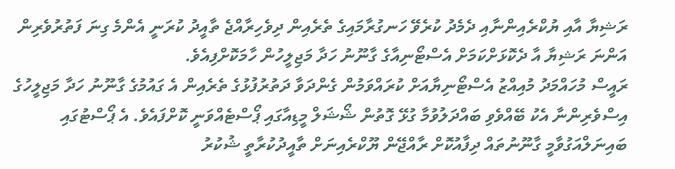ރަޝިޔާ އާއި ޔުކްރެއިންނާއި ދެމެދު ކުރެވޭ ހަނގުރާމައިގެ ތެރެއިން ދިވެހިރާއްޖެ ތާއީދު ކުރަނީ އެންމެ ގިނަ ފަތުރުވެރިން އަންނަ ރަޝިޔާ އާ ދެކޮޅަށްކަމަށް އެސްޓޯނިއާގެ ގާނޫނު ހަދާ މަޖިލީހުން ހާމަކޮށްފިއެވެ.
ރައީސް މުހައްމަދު މުއިއްޒު އެސްޓޯނިޔާއަށް ކުރައްވަމުން ގެންދަވާ ދަތުރުފުޅުގެ ތެރެއިން އެ ގައުމުގެ ގާނޫނު ހަދާ މަޖިލީހުގެ އިސްވެރިންނާ އެކު ބޭއްވެވި ބައްދަލުވުމާ ގުޅޭ ގޮތުން ޝޯޝަލް މީޑިއާގައި ޕޯސްޓެއްވަނީ ކޮށްފައެވެ. އެ ޕޯސްޓުގައި ބައިނަލްއަގުވާމީ ގާނޫނުތައް ދިފާއުކޮށް ރާއްޖޭން ޔޫކްރެއިނަށް ތާއީދުކުރާތީ ޝުކުރު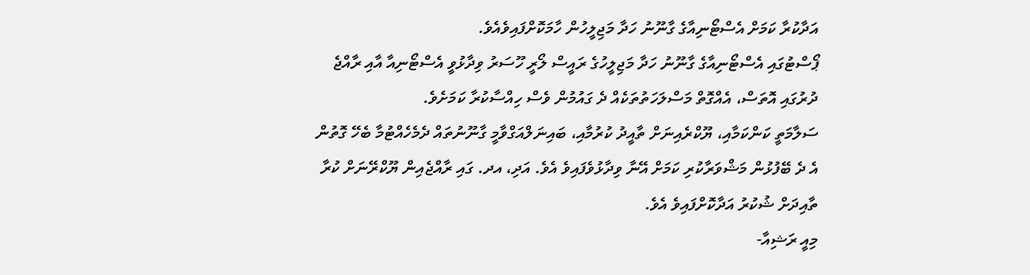އަދާކުރާ ކަމަށް އެސްޓޯނިއާގެ ގާނޫނު ހަދާ މަޖިލީހުން ހާމަކޮށްފައިވެއެވެ.
ޕޯސްޓުގައި އެސްޓޯނިއާގެ ގާނޫނު ހަދާ މަޖިލީހުގެ ރައީސް ލޯރީ ހޫސަރު ވިދާޅުވީ އެސްޓޯނިއާ އާއި ރާއްޖެ ދުރުގައި އޮތަސް، އެއްގޮތް މަސްލަހަތުތަކެއް ދެ ގައުމުން ވެސް ހިއްސާކުރާ ކަމަށެވެ.
ސަލާމަތީ ކަންކަމާއި، ޔޫކްރެއިނަށް ތާއީދު ކުރުމާއި، ބައިނަލްއަގްވާމީ ގާނޫނުތައް ދެމެހެއްޓުމާ ބެހޭ ގޮތުން އެ ދެ ބޭފުޅުން މަޝްވަރާކުރި ކަމަށް އޭނާ ވިދާޅުވެފައިވެ އެވެ. އަދި، އދ. ގައި ރާއްޖެއިން ޔޫކްރޭނަށް ކުރާ ތާއިދަށް ޝުކުރު އަދާކޮށްފައިވެ އެވެ.
މިއީ ރަޝިއާ-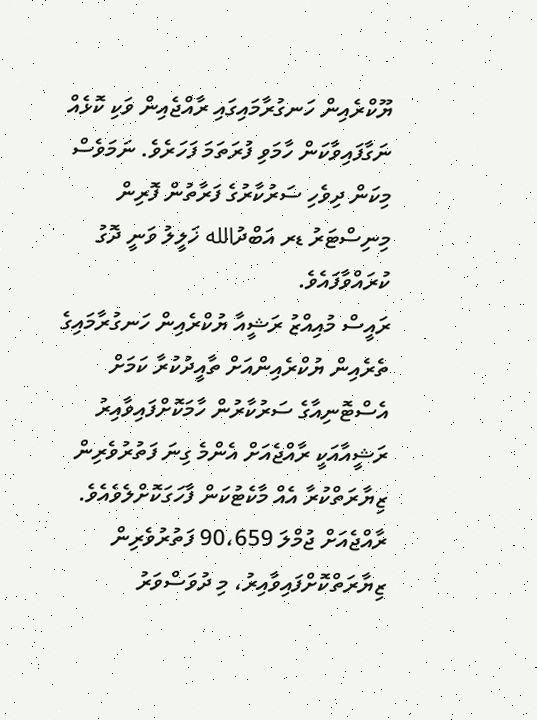ޔޫކްރެއިން ހަނގުރާމައިގައި ރާއްޖެއިން ވަކި ކޮޅެއް ނަގާފައިވާކަން ހާމަވި ފުރަތަމަ ފަހަރެވެ. ނަމަވެސް މިކަން ދިވެހި ސަރުކާރުގެ ފަރާތުން ފޮރިން މިނިސްޓަރު ޑރ އަބްދުالله ޚަލީލު ވަނީ ދޮގު ކުރައްވާފައެވެ.
ރައީސް މުއިއްޒު ރަޝީއާ ޔުކްރެއިން ހަނގުރާމައިގެ ތެރެއިން ޔުކްރެއިންއަށް ތާއީދުކުރާ ކަމަށް އެސްޓޮނިއާގެ ސަރުކާރުން ހާމަކޮށްފައިވާއިރު ރަޝީއާއަކީ ރާއްޖެއަށް އެންމެ ގިނަ ފަތުރުވެރިން ޒިޔާރަތްކުރާ އެއް މާކެޓުކަން ފާހަގަކޮށްލެވެއެވެ.
ރާއްޖެއަށް ޖުމްލަ 90،659 ފަތުރުވެރިން ޒިޔާރަތްކޮށްފައިވާއިރު، މި ދުވަސްވަރު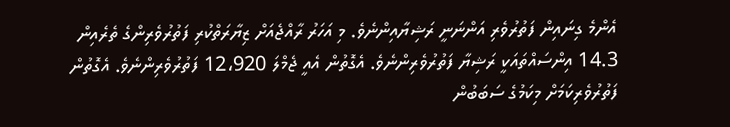އެންމެ ގިނައިން ފަތުރުވެރި އަންނަނީ ރަޝިޔާއިންނެވެ. މި އަހަރު ރާއްޖެއަށް ޒިޔާރަތްކުރި ފަތުރުވެރިންގެ ތެރެއިން 14.3 އިންސައްތައަކީ ރަޝިޔާ ފަތުރުވެރިންނެވެ. އެގޮތުން އެއީ ޖެމްލަ 12،920 ފަތުރުވެރިންނެވެ. އެގޮތުން ފަތުރުވެރިކަމަށް މިކަމުގެ ސަބަބުން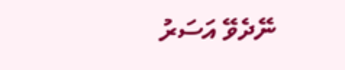ނޭދެވޭ އަސަރު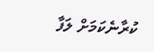ކުރާނެކަމަށް ލަފާ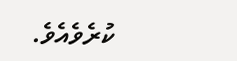ކުރެވެއެވެ.